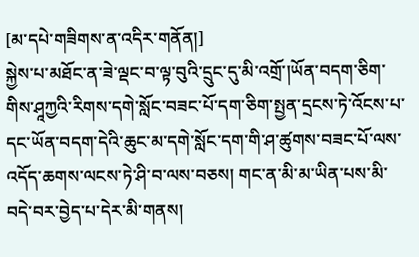[མ་དཔེ་གཟིགས་ན་འདིར་གནོན།]
སྐྱེས་པ་མཐོང་ན་ཟེ་ལྡང་བ་ལྟ་བུའི་དྲུང་དུ་མི་འགྲོ་།ཡོན་བདག་ཅིག་གིས་ཤཱཀྱའི་རིགས་དགེ་སློང་བཟང་པོ་དག་ཅིག་སྤྱན་དྲངས་ཏེ་འོངས་པ་དང་ཡོན་བདག་དེའི་ཆུང་མ་དགེ་སློང་དག་གི་ཤ་ཚུགས་བཟང་པོ་ལས་འདོད་ཆགས་ལངས་ཏེ་ཤི་བ་ལས་བཅས། གང་ན་མི་མ་ཡིན་པས་མི་བདེ་བར་བྱེད་པ་དེར་མི་གནས།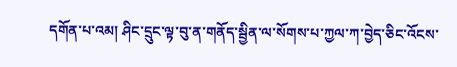དགོན་པ་འམ། ཤིང་དྲུང་ལྟ་བུ་ན་གནོད་སྦྱིན་ལ་སོགས་པ་ཀྱལ་ཀ་བྱེད་ཅིང་འོངས་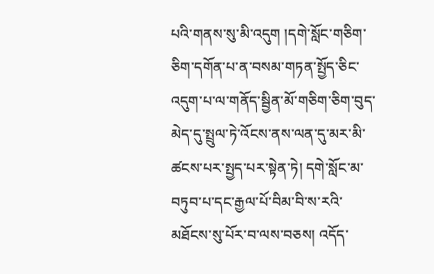པའི་གནས་སུ་མི་འདུག །དགེ་སློང་གཅིག་ཅིག་དགོན་པ་ན་བསམ་གཏན་སྤྱོད་ཅིང་འདུག་པ་ལ་གནོད་སྦྱིན་མོ་གཅིག་ཅིག་བུད་མེད་དུ་སྤྲུལ་ཏེ་འོངས་ནས་ལན་དུ་མར་མི་ཚངས་པར་སྤྱད་པར་སྟེན་ཏེ། དགེ་སློང་མ་བཏུབ་པ་དང་རྒྱལ་པོ་བིམ་བི་ས་རའི་མཐོངས་སུ་པོར་བ་ལས་བཅས། འདོད་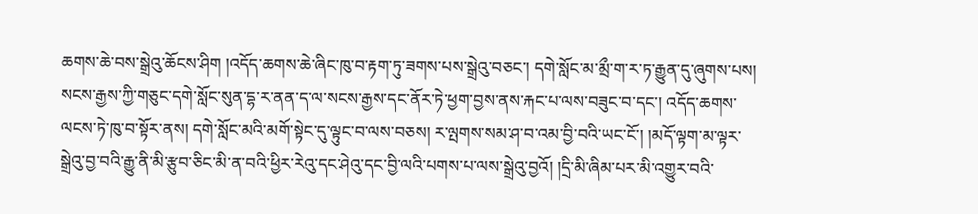ཆགས་ཆེ་བས་སྒྲེའུ་ཆོངས་ཤིག །འདོད་ཆགས་ཆེ་ཞིང་ཁུ་བ་རྟག་ཏུ་ཟགས་པས་སྒྲེའུ་བཅང་། དགེ་སློང་མ་མྲྀ་ག་ར་ཏ་རྒྱུན་དུ་ཞུགས་པས། སངས་རྒྱས་ཀྱི་གཅུང་དགེ་སློང་སུན་དྷ་ར་ནན་ད་ལ་སངས་རྒྱས་དང་ནོར་ཏེ་ཕྱག་བྱས་ནས་རྐང་པ་ལས་བཟུང་བ་དང་། འདོད་ཆགས་ལངས་ཏེ་ཁུ་བ་སྟོར་ནས། དགེ་སློང་མའི་མགོ་སྟེང་དུ་ལྟུང་བ་ལས་བཅས། ར་ལྤགས་སམ་ཤ་བ་འམ་བྱི་བའི་ཡང་ངོ་། །མདོ་ལྟག་མ་ལྟར་སྒྲེའུ་བྱ་བའི་རྒྱུ་ནི་མི་རྩུབ་ཅིང་མི་ན་བའི་ཕྱིར་རེའུ་དང་ཤེའུ་དང་བྱི་ལའི་པགས་པ་ལས་སྒྲེའུ་བྱའོ། །དྲི་མི་ཞིམ་པར་མི་འགྱུར་བའི་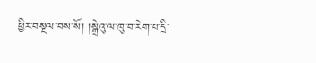ཕྱིར་བསྔལ་བས་སོ། །སྒྲེའུ་ལ་ཁུ་བ་རེག་པ་དྲི་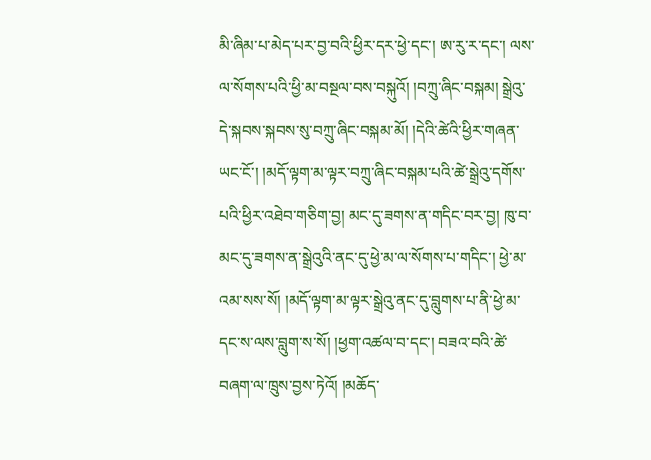མི་ཞིམ་པ་མེད་པར་བྱ་བའི་ཕྱིར་དར་ཕྱེ་དང་། ཨ་རུ་ར་དང་། ལས་ལ་སོགས་པའི་ཕྱི་མ་བསྔལ་བས་བསྐུའོ། །བཀྲུ་ཞིང་བསྐམ། སྒྲེའུ་དེ་སྐབས་སྐབས་སུ་བཀྲུ་ཞིང་བསྐམ་མོ། །དེའི་ཚེའི་ཕྱིར་གཞན་ཡང་ངོ་། །མདོ་ལྟག་མ་ལྟར་བཀྲུ་ཞིང་བསྐམ་པའི་ཚེ་སྒྲེའུ་དགོས་པའི་ཕྱིར་འཐེབ་གཅིག་བྱ། མང་དུ་ཟགས་ན་གདིང་བར་བྱ། ཁུ་བ་མང་དུ་ཟགས་ན་སྒྲེའུའི་ནང་དུ་ཕྱེ་མ་ལ་སོགས་པ་གདིང་། ཕྱེ་མ་འམ་སས་སོ། །མདོ་ལྟག་མ་ལྟར་སྒྲེའུ་ནང་དུ་བླུགས་པ་ནི་ཕྱེ་མ་དང་ས་ལས་བླུག་ས་སོ། །ཕྱག་འཚལ་བ་དང་། བཟའ་བའི་ཚེ་བཞག་ལ་ཁྲུས་བྱས་ཏེའོ། །མཆོད་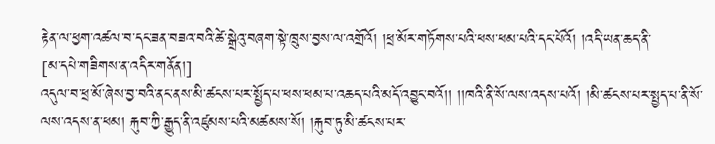རྟེན་ལ་ཕྱག་འཚལ་བ་དང་ཟན་བཟའ་བའི་ཚེ་སྒྲེའུ་བཞག་སྟེ་ཁྲུས་བྱས་ལ་འགྲོའོ། །ཕྲ་མོར་གཏོགས་པའི་ཕས་ཕམ་པའི་དང་པོའོ། །འདི་ཡན་ཆད་ནི་
[མ་དཔེ་གཟིགས་ན་འདིར་གནོན།]
འདུལ་བ་ཕྲ་མོ་ཞེས་བྱ་བའི་ནང་ནས་མི་ཚངས་པར་སྤྱོད་པ་ཕས་ཕམ་པ་འཆད་པའི་མདོ་འབྱུང་བའོ།། །།ཁའི་ནི་སོ་ལས་འདས་པའོ། །མི་ཚངས་པར་སྤྱད་པ་ནི་སོ་ལས་འདས་ན་ཕམ། རྐུབ་ཀྱི་རྒྱུད་ནི་འཛུམས་པའི་མཚམས་སོ། །རྐུབ་ཏུ་མི་ཚངས་པར་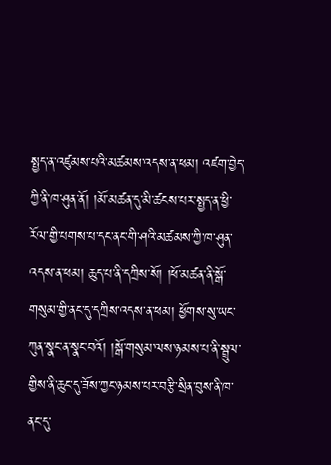སྤྱད་ན་འཛུམས་པའི་མཚམས་འདས་ན་ཕམ། འཛག་བྱེད་ཀྱི་ནི་ཁ་ཤུན་ནོ། །མོ་མཚན་དུ་མི་ཚངས་པར་སྤྱད་ན་ཕྱི་རོལ་གྱི་པགས་པ་དང་ནང་གི་ཤའི་མཚམས་ཀྱི་ཁ་ཤུན་འདས་ན་ཕམ། ཆུད་པ་ནི་དཀྲིས་སོ། །ཕོ་མཚན་ནི་སྒོ་གསུམ་གྱི་ནང་དུ་དཀྲིས་འདས་ན་ཕམ། ཕྱོགས་སུ་ཡང་ཀུན་སྣང་ན་སྣང་བའོ། །སྒོ་གསུམ་ལས་ཉམས་པ་ནི་སྦྲུལ་གྱིས་ནི་ཆུང་དུ་ཟོས་ཀྱང་ཉམས་པར་བརྩི་སྲིན་བུས་ནི་ཁ་ནང་དུ་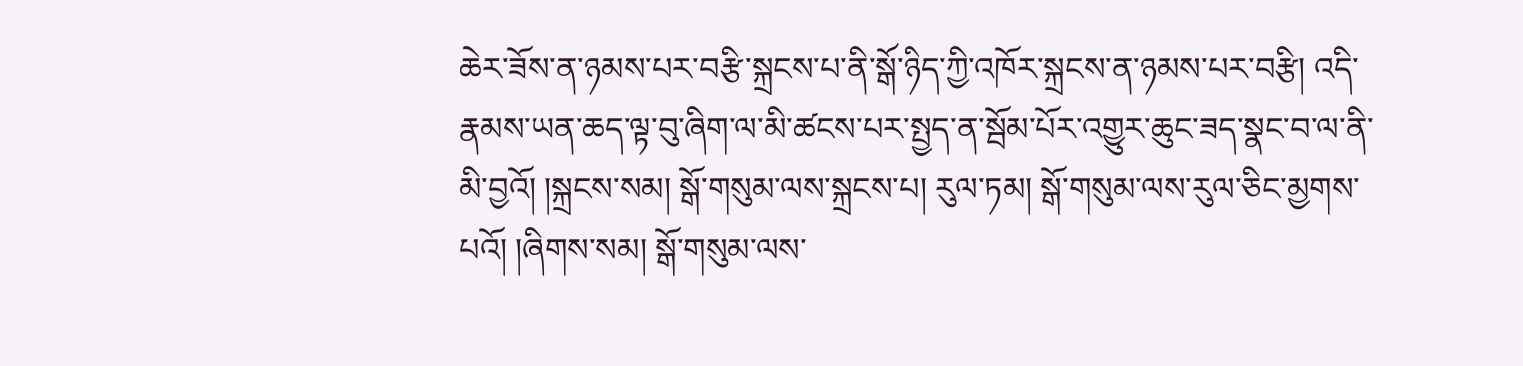ཆེར་ཟོས་ན་ཉམས་པར་བརྩི་སྐྲངས་པ་ནི་སྒོ་ཉིད་ཀྱི་འཁོར་སྐྲངས་ན་ཉམས་པར་བརྩི། འདི་རྣམས་ཡན་ཆད་ལྟ་བུ་ཞིག་ལ་མི་ཚངས་པར་སྤྱད་ན་སྦོམ་པོར་འགྱུར་ཆུང་ཟད་སྣང་བ་ལ་ནི་མི་བྱའོ། །སྐྲངས་སམ། སྒོ་གསུམ་ལས་སྐྲངས་པ། རུལ་ཏམ། སྒོ་གསུམ་ལས་རུལ་ཅིང་མྱགས་པའོ། །ཞིགས་སམ། སྒོ་གསུམ་ལས་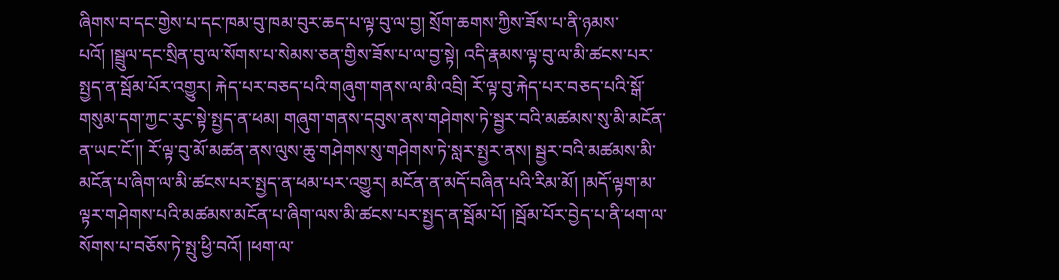ཞིགས་བ་དང་གྱེས་པ་དང་ཁམ་བུ་ཁམ་བུར་ཆད་པ་ལྟ་བུ་ལ་བྱ། སྲོག་ཆགས་ཀྱིས་ཟོས་པ་ནི་ཉམས་པའོ། །སྦྲུལ་དང་སྲིན་བུ་ལ་སོགས་པ་སེམས་ཅན་གྱིས་ཟོས་པ་ལ་བྱ་སྟེ། འདི་རྣམས་ལྟ་བུ་ལ་མི་ཚངས་པར་སྤྱད་ན་སྦོམ་པོར་འགྱུར། རྐེད་པར་བཅད་པའི་གཞུག་གནས་ལ་མི་འབྲི། རོ་ལྟ་བུ་རྐེད་པར་བཅད་པའི་སྒོ་གསུམ་དག་ཀྱང་རུང་སྟེ་སྤྱད་ན་ཕམ། གཞུག་གནས་དབུས་ནས་གཤེགས་ཏེ་སྦྱར་བའི་མཚམས་སུ་མི་མངོན་ན་ཡང་ངོ་།། རོ་ལྟ་བུ་མོ་མཚན་ནས་ལུས་ཆུ་གཤེགས་སུ་གཤེགས་ཏེ་སླར་སྤྱར་ནས། སྦྱར་བའི་མཚམས་མི་མངོན་པ་ཞིག་ལ་མི་ཚངས་པར་སྤྱད་ན་ཕམ་པར་འགྱུར། མངོན་ན་མདོ་བཞིན་པའི་རིམ་མོ། །མདོ་ལྟག་མ་ལྟར་གཤེགས་པའི་མཚམས་མངོན་པ་ཞིག་ལས་མི་ཚངས་པར་སྤྱད་ན་སྦོམ་པོ། །སྦོམ་པོར་བྱེད་པ་ནི་ཕག་ལ་སོགས་པ་བཅོས་ཏེ་སྤུ་ཕྱི་བའོ། །ཕག་ལ་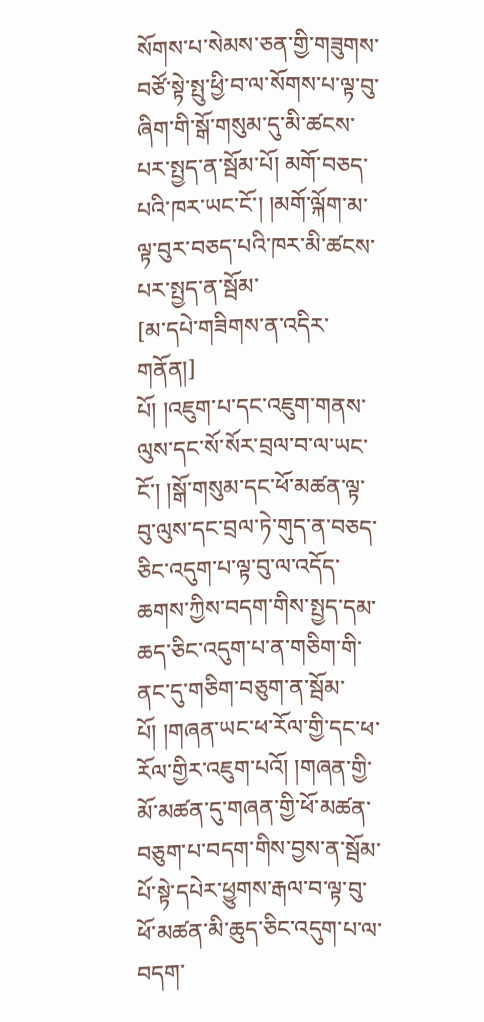སོགས་པ་སེམས་ཅན་གྱི་གཟུགས་བཙོ་སྟེ་སྤུ་ཕྱི་བ་ལ་སོགས་པ་ལྟ་བུ་ཞིག་གི་སྒོ་གསུམ་དུ་མི་ཚངས་པར་སྤྱད་ན་སྦོམ་པོ། མགོ་བཅད་པའི་ཁར་ཡང་ངོ་། །མགོ་ལྐོག་མ་ལྟ་བུར་བཅད་པའི་ཁར་མི་ཚངས་པར་སྤྱད་ན་སྦོམ་
[མ་དཔེ་གཟིགས་ན་འདིར་གནོན།]
པོ། །འཇུག་པ་དང་འཇུག་གནས་ལུས་དང་སོ་སོར་བྲལ་བ་ལ་ཡང་ངོ་། །སྒོ་གསུམ་དང་ཕོ་མཚན་ལྟ་བུ་ལུས་དང་བྲལ་ཏེ་གུད་ན་བཅད་ཅིང་འདུག་པ་ལྟ་བུ་ལ་འདོད་ཆགས་ཀྱིས་བདག་གིས་སྤྱད་དམ་ཆད་ཅིང་འདུག་པ་ན་གཅིག་གི་ནང་དུ་གཅིག་བཅུག་ན་སྦོམ་པོ། །གཞན་ཡང་ཕ་རོལ་གྱི་དང་ཕ་རོལ་གྱིར་འཇུག་པའོ། །གཞན་གྱི་མོ་མཚན་དུ་གཞན་གྱི་ཕོ་མཚན་བཅུག་པ་བདག་གིས་བྱས་ན་སྦོམ་པོ་སྟེ་དཔེར་ཕྱུགས་རྒལ་བ་ལྟ་བུ་ཕོ་མཚན་མི་ཆུད་ཅིང་འདུག་པ་ལ་བདག་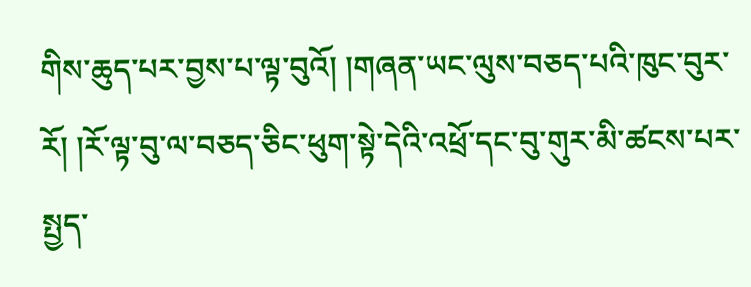གིས་ཆུད་པར་བྱས་པ་ལྟ་བུའོ། །གཞན་ཡང་ལུས་བཅད་པའི་ཁུང་བུར་རོ། །རོ་ལྟ་བུ་ལ་བཅད་ཅིང་ཕུག་སྟེ་དེའི་འཕྲོ་དང་བུ་གུར་མི་ཚངས་པར་སྤྱད་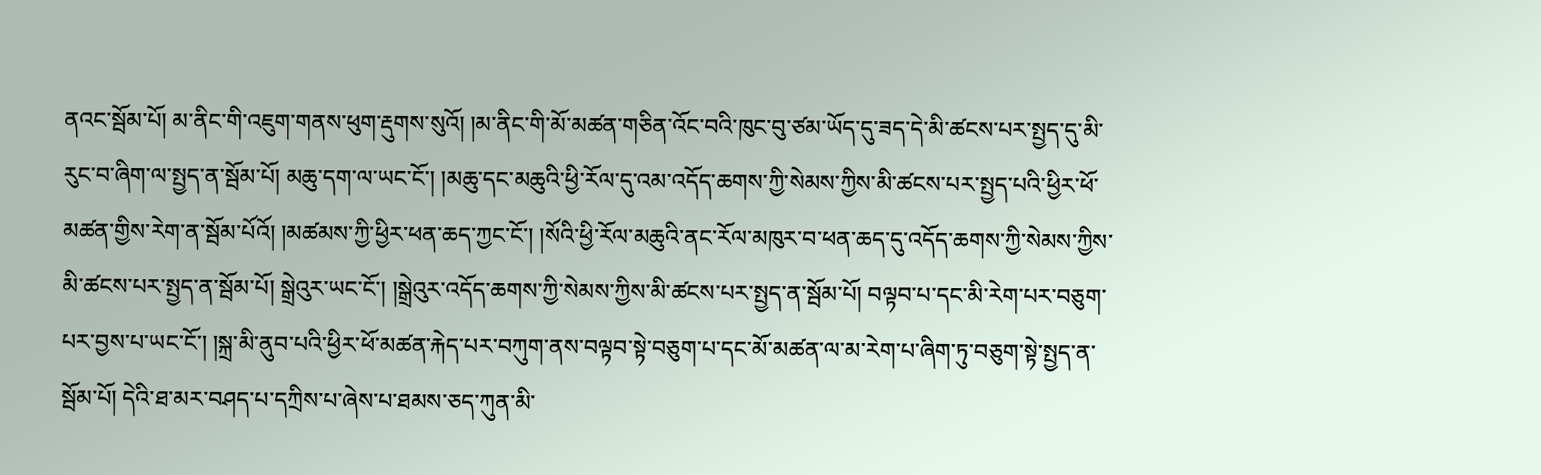ནའང་སྦོམ་པོ། མ་ནིང་གི་འཇུག་གནས་ཕུག་རྡུགས་སུའོ། །མ་ནིང་གི་མོ་མཚན་གཅིན་འོང་བའི་ཁུང་བུ་ཙམ་ཡོད་དུ་ཟད་དེ་མི་ཚངས་པར་སྤྱད་དུ་མི་རུང་བ་ཞིག་ལ་སྤྱད་ན་སྦོམ་པོ། མཆུ་དག་ལ་ཡང་ངོ་། །མཆུ་དང་མཆུའི་ཕྱི་རོལ་དུ་འམ་འདོད་ཆགས་ཀྱི་སེམས་ཀྱིས་མི་ཚངས་པར་སྤྱད་པའི་ཕྱིར་ཕོ་མཚན་གྱིས་རེག་ན་སྦོམ་པོའོ། །མཚམས་ཀྱི་ཕྱིར་ཕན་ཆད་ཀྱང་ངོ་། །སོའི་ཕྱི་རོལ་མཆུའི་ནང་རོལ་མཁུར་བ་ཕན་ཆད་དུ་འདོད་ཆགས་ཀྱི་སེམས་ཀྱིས་མི་ཚངས་པར་སྤྱད་ན་སྦོམ་པོ། སྒྲེའུར་ཡང་ངོ་། །སྒྲེའུར་འདོད་ཆགས་ཀྱི་སེམས་ཀྱིས་མི་ཚངས་པར་སྤྱད་ན་སྦོམ་པོ། བལྟབ་པ་དང་མི་རེག་པར་བཅུག་པར་བྱས་པ་ཡང་ངོ་། །སྐྲ་མི་ནུབ་པའི་ཕྱིར་ཕོ་མཚན་རྐེད་པར་བཀུག་ནས་བལྟབ་སྟེ་བཅུག་པ་དང་མོ་མཚན་ལ་མ་རེག་པ་ཞིག་ཏུ་བཅུག་སྟེ་སྤྱད་ན་སྦོམ་པོ། དེའི་ཐ་མར་བཤད་པ་དཀྲིས་པ་ཞེས་པ་ཐམས་ཅད་ཀུན་མི་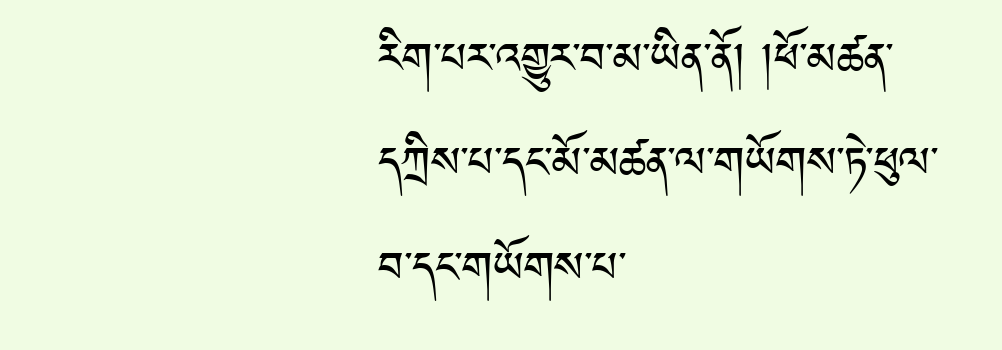རིག་པར་འགྱུར་བ་མ་ཡིན་ནོ། །ཕོ་མཚན་དཀྲིས་པ་དང་མོ་མཚན་ལ་གཡོགས་ཏེ་ཕུལ་བ་དང་གཡོགས་པ་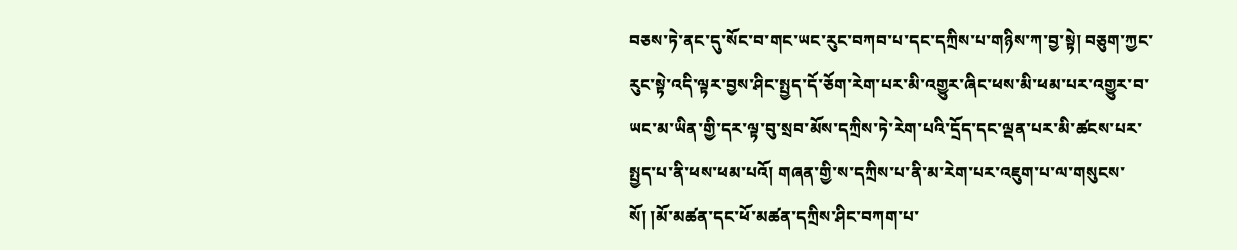བཅས་ཏེ་ནང་དུ་སོང་བ་གང་ཡང་རུང་བཀབ་པ་དང་དཀྲིས་པ་གཉིས་ཀ་བྱ་སྟེ། བཅུག་ཀྱང་རུང་སྟེ་འདི་ལྟར་བྱས་ཤིང་སྤྱད་དོ་ཅོག་རེག་པར་མི་འགྱུར་ཞིང་ཕས་མི་ཕམ་པར་འགྱུར་བ་ཡང་མ་ཡིན་གྱི་དར་ལྟ་བུ་སྲབ་མོས་དཀྲིས་ཏེ་རེག་པའི་དྲོད་དང་ལྡན་པར་མི་ཚངས་པར་སྤྱད་པ་ནི་ཕས་ཕམ་པའོ། གཞན་གྱི་ས་དཀྲིས་པ་ནི་མ་རེག་པར་འཇུག་པ་ལ་གསུངས་སོ། །མོ་མཚན་དང་ཕོ་མཚན་དཀྲིས་ཤིང་བཀག་པ་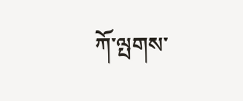ཀོ་ལྤགས་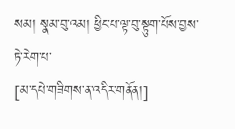སམ། སྣམ་བུ་འམ། ཕྱིང་པ་ལྟ་བུ་སྟུག་པོས་བྱས་ཏེ་རེག་པ་
[མ་དཔེ་གཟིགས་ན་འདིར་གནོན།]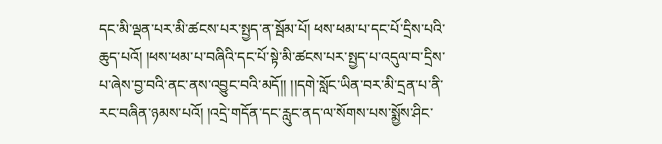དང་མི་ལྡན་པར་མི་ཚངས་པར་སྤྱད་ན་སྦོམ་པོ། ཕས་ཕམ་པ་དང་པོ་དྲིས་པའི་ཆུད་པའོ། །ཕས་ཕམ་པ་བཞིའི་དང་པོ་སྟེ་མི་ཚངས་པར་སྤྱད་པ་འདུལ་བ་དྲིས་པ་ཞེས་བྱ་བའི་ནང་ནས་འབྱུང་བའི་མདོ།། །།དགེ་སློང་ཡིན་བར་མི་དྲན་པ་ནི་རང་བཞིན་ཉམས་པའོ། །འདྲེ་གདོན་དང་རླུང་ནད་ལ་སོགས་པས་སྨྱོས་ཤིང་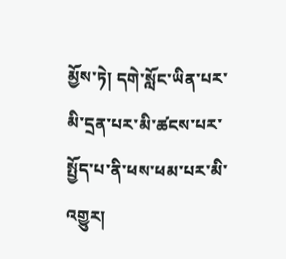མྱོས་ཏེ། དགེ་སློང་ཡིན་པར་མི་དྲན་པར་མི་ཚངས་པར་སྤྱོད་པ་ནི་ཕས་ཕམ་པར་མི་འགྱུར།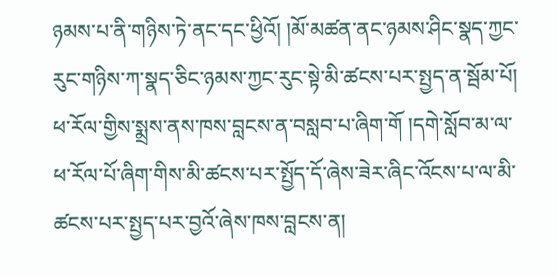ཉམས་པ་ནི་གཉིས་ཏེ་ནང་དང་ཕྱིའོ། །མོ་མཚན་ནང་ཉམས་ཤིང་སྣད་ཀྱང་རུང་གཉིས་ཀ་སྣད་ཅིང་ཉམས་ཀྱང་རུང་སྟེ་མི་ཚངས་པར་སྤྱད་ན་སྦོམ་པོ། ཕ་རོལ་གྱིས་སྨྲས་ནས་ཁས་བླངས་ན་བསླབ་པ་ཞིག་གོ །དགེ་སློབ་མ་ལ་ཕ་རོལ་པོ་ཞིག་གིས་མི་ཚངས་པར་སྤྱོད་དོ་ཞེས་ཟེར་ཞིང་འོངས་པ་ལ་མི་ཚངས་པར་སྤྱད་པར་བྱའོ་ཞེས་ཁས་བླངས་ན།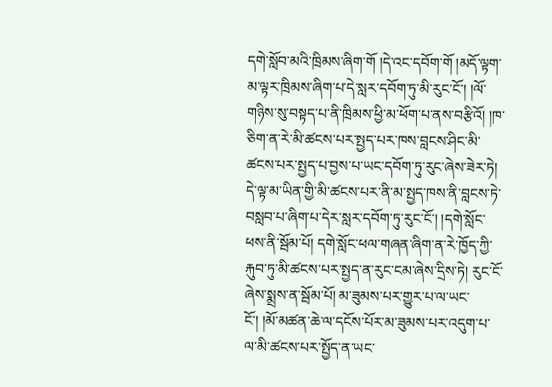དགེ་སློབ་མའི་ཁྲིམས་ཞིག་གོ །དེ་འང་དབོག་གོ །མདོ་ལྟག་མ་ལྟར་ཁྲིམས་ཞིག་པ་དེ་སླར་དབོག་ཏུ་མི་རུང་ངོ་། །ལོ་གཉིས་སུ་བསྟད་པ་ནི་ཁྲིམས་ཕྱི་མ་ཕོག་པ་ནས་བརྩིའོ། །ཁ་ཅིག་ན་རེ་མི་ཚངས་པར་སྤྱད་པར་ཁས་བླངས་ཤིང་མི་ཚངས་པར་སྤྱད་པ་བྱས་པ་ཡང་དབོག་ཏུ་རུང་ཞེས་ཟེར་ཏེ། དེ་ལྟ་མ་ཡིན་གྱི་མི་ཚངས་པར་ནི་མ་སྤྱད་ཁས་ནི་བླངས་ཏེ་བསླབ་པ་ཞིག་པ་དེར་སླར་དབོག་ཏུ་རུང་ངོ་། །དགེ་སློང་ཕས་ནི་སྦོམ་པོ། དགེ་སློང་ཕལ་གཞན་ཞིག་ན་རེ་ཁྱོད་ཀྱི་རྐུབ་ཏུ་མི་ཚངས་པར་སྤྱད་ན་རུང་ངམ་ཞེས་དྲིས་ཏེ། རུང་ངོ་ཞེས་སྨྲས་ན་སྦོམ་པོ། མ་ཟུམས་པར་གྱུར་པ་ལ་ཡང་ངོ་། །མོ་མཚན་ཆེ་ལ་དངོས་པོར་མ་ཟུམས་པར་འདུག་པ་ལ་མི་ཚངས་པར་སྤྱོད་ན་ཡང་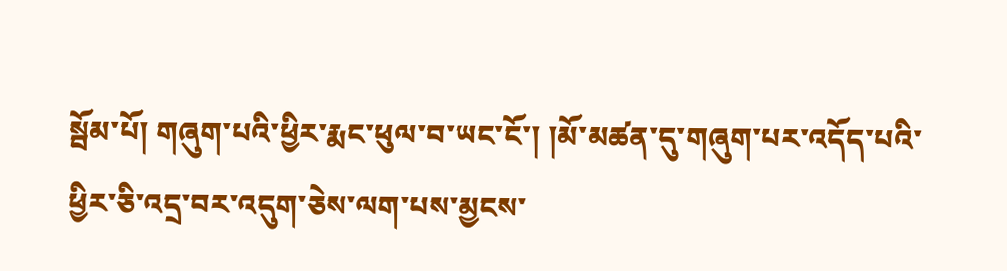སྦོམ་པོ། གཞུག་པའི་ཕྱིར་རྨང་ཕུལ་བ་ཡང་ངོ་། །མོ་མཚན་དུ་གཞུག་པར་འདོད་པའི་ཕྱིར་ཅི་འདྲ་བར་འདུག་ཅེས་ལག་པས་མྱངས་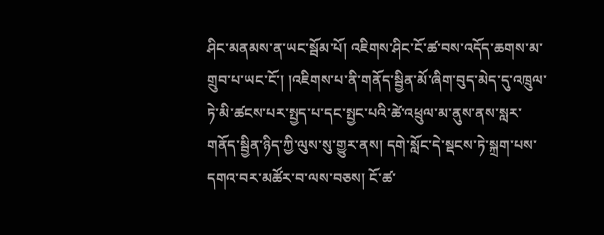ཤིང་མནམས་ན་ཡང་སྦོམ་པོ། འཇིགས་ཤིང་ངོ་ཚ་བས་འདོད་ཆགས་མ་གྲུབ་པ་ཡང་ངོ་། །འཇིགས་པ་ནི་གནོད་སྦྱིན་མོ་ཞིག་བུད་མེད་དུ་འཁྲུལ་ཏེ་མི་ཚངས་པར་སྤྱད་པ་དང་སྤྱང་པའི་ཚེ་འཕྲུལ་མ་ནུས་ནས་སླར་གནོད་སྦྱིན་ཉིད་ཀྱི་ལུས་སུ་གྱུར་ནས། དགེ་སློང་དེ་སྡངས་ཏེ་སྐྲག་པས་དགའ་བར་མཚོར་བ་ལས་བཅས། ངོ་ཚ་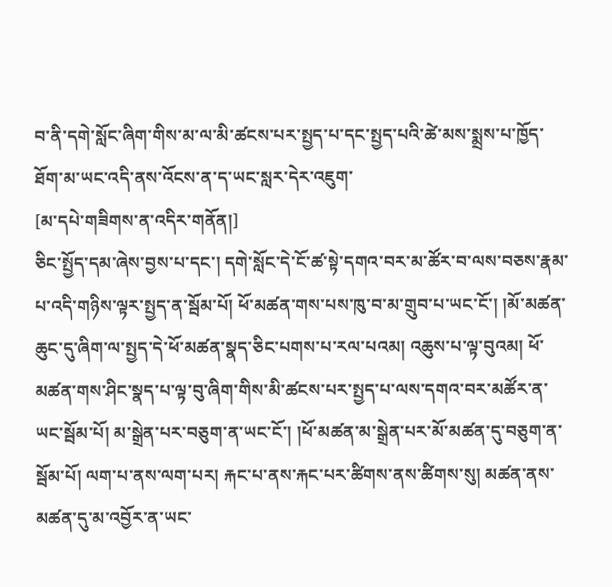བ་ནི་དགེ་སློང་ཞིག་གིས་མ་ལ་མི་ཚངས་པར་སྤྱད་པ་དང་སྤྱད་པའི་ཚེ་མས་སྨྲས་པ་ཁྱོད་ཐོག་མ་ཡང་འདི་ནས་འོངས་ན་ད་ཡང་སླར་དེར་འཇུག་
[མ་དཔེ་གཟིགས་ན་འདིར་གནོན།]
ཅིང་སྤྱོད་དམ་ཞེས་བྱས་པ་དང་། དགེ་སློང་དེ་ངོ་ཚ་སྟེ་དགའ་བར་མ་ཚོར་བ་ལས་བཅས་རྣམ་པ་འདི་གཉིས་ལྟར་སྤྱད་ན་སྦོམ་པོ། ཕོ་མཚན་གས་པས་ཁུ་བ་མ་གྲུབ་པ་ཡང་ངོ་། །མོ་མཚན་ཆུང་དུ་ཞིག་ལ་སྤྱད་དེ་ཕོ་མཚན་སྣད་ཅིང་པགས་པ་རལ་པའམ། འཆུས་པ་ལྟ་བུའམ། ཕོ་མཚན་གས་ཤིང་སྣད་པ་ལྟ་བུ་ཞིག་གིས་མི་ཚངས་པར་སྤྱད་པ་ལས་དགའ་བར་མཚོར་ན་ཡང་སྦོམ་པོ། མ་སྒྲེན་པར་བཅུག་ན་ཡང་ངོ་། །ཕོ་མཚན་མ་སྒྲེན་པར་མོ་མཚན་དུ་བཅུག་ན་སྦོམ་པོ། ལག་པ་ནས་ལག་པར། རྐང་པ་ནས་རྐང་པར་ཚིགས་ནས་ཚིགས་སུ། མཚན་ནས་མཚན་དུ་མ་འབྱོར་ན་ཡང་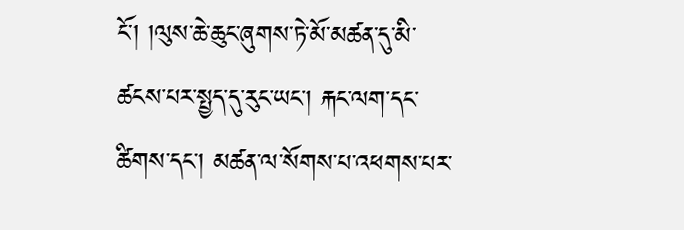ངོ་། །ལུས་ཆེ་ཆུང་ཞུགས་ཏེ་མོ་མཚན་དུ་མི་ཚངས་པར་སྤྱད་དུ་རུང་ཡང་། རྐང་ལག་དང་ཚིགས་དང་། མཚན་ལ་སོགས་པ་འཕགས་པར་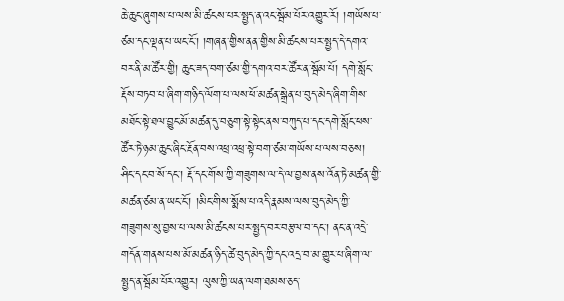ཆེ་ཆུང་ཞུགས་པ་ལས་མི་ཚངས་པར་སྤྱད་ན་འང་སྦོམ་པོར་འགྱུར་རོ། །གཡོས་པ་ཙམ་དང་ལྡན་པ་ཡང་ངོ་། །གཞན་གྱིས་ནན་གྱིས་མི་ཚངས་པར་སྤྱད་དེ་དགའ་བར་ནི་མ་ཚོར་གྱི། ཆུང་ཟད་བག་ཙམ་གྱི་དགའ་བར་ཚོར་ན་སྦོམ་པོ། དགེ་སློང་རྡོས་བཏབ་པ་ཞིག་གཉིད་ལོག་པ་ལས་ཕོ་མཚན་སྒྲེན་པ་བུད་མེད་ཞིག་གིས་མཐོང་སྟེ་ཐལ་བྱུང་མོ་མཚན་དུ་བཅུག་སྟེ་སྟེང་ནས་བཀུད་པ་དང་དགེ་སློང་ཕས་ཚོར་ཏེ་ཉམ་ཆུང་ཞིང་རྔོན་བས་འཕྲ་འཕྲ་སྟེ་བག་ཙམ་གཡོས་པ་ལས་བཅས། ཤིང་དང་བ་སོ་དང་། རྡོ་དང་གོས་ཀྱི་གཟུགས་ལ་དེ་ལ་བྱས་ནས་འོན་ཏེ་མཚན་གྱི་མཚན་ཙམ་ན་ཡང་ངོ་། །མིང་གིས་སྨོས་པ་འདི་རྣམས་ལས་བུད་མེད་ཀྱི་གཟུགས་སུ་བྱས་པ་ལས་མི་ཚངས་པར་སྤྱད་བར་བརྩལ་བ་དང་། ནང་ན་འདྲེ་གདོན་གནས་པས་མོ་མཚན་ཉིད་ཚེ་བུད་མེད་ཀྱི་དང་འདྲ་བ་མ་གྱུར་པ་ཞིག་ལ་སྤྱད་ན་སྦོམ་པོར་འགྱུར། ལུས་ཀྱི་ཡན་ལག་ཐམས་ཅད་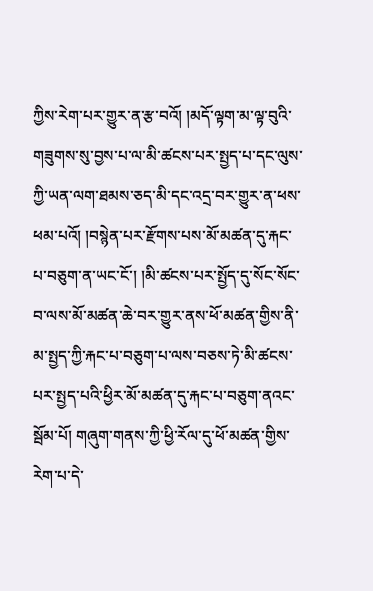ཀྱིས་རེག་པར་གྱུར་ན་རྩ་བའོ། །མདོ་ལྟག་མ་ལྟ་བུའི་གཟུགས་སུ་བྱས་པ་ལ་མི་ཚངས་པར་སྤྱད་པ་དང་ལུས་ཀྱི་ཡན་ལག་ཐམས་ཅད་མི་དང་འདྲ་བར་གྱུར་ན་ཕས་ཕམ་པའོ། །བསྙེན་པར་རྫོགས་པས་མོ་མཚན་དུ་རྐང་པ་བཅུག་ན་ཡང་ངོ་། །མི་ཚངས་པར་སྤྱོད་དུ་སོང་སོང་བ་ལས་མོ་མཚན་ཆེ་བར་གྱུར་ནས་ཕོ་མཚན་གྱིས་ནི་མ་སྤྱད་ཀྱི་རྐང་པ་བཅུག་པ་ལས་བཅས་ཏེ་མི་ཚངས་པར་སྤྱད་པའི་ཕྱིར་མོ་མཚན་དུ་རྐང་པ་བཅུག་ནའང་སྦོམ་པོ། གཞུག་གནས་ཀྱི་ཕྱི་རོལ་དུ་ཕོ་མཚན་གྱིས་རེག་པ་དེ་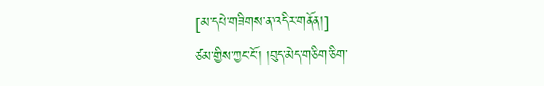[མ་དཔེ་གཟིགས་ན་འདིར་གནོན།]
ཙམ་གྱིས་ཀྱང་ངོ་། །བུད་མེད་གཅིག་ཅིག་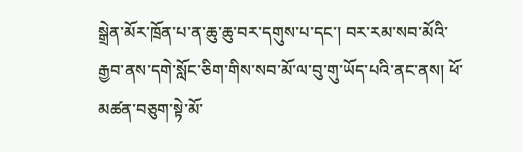སྒྲེན་མོར་ཁྲོན་པ་ན་ཆུ་ཆུ་བར་དགུས་པ་དང་། བར་རམ་སབ་མོའི་རྒྱབ་ནས་དགེ་སློང་ཅིག་གིས་སབ་མོ་ལ་བུ་གུ་ཡོད་པའི་ནང་ནས། ཕོ་མཚན་བཅུག་སྟེ་མོ་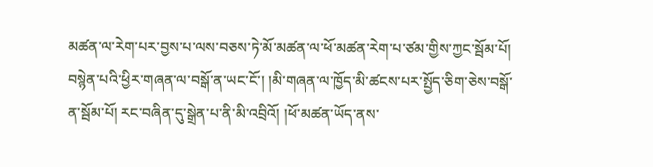མཚན་ལ་རེག་པར་བྱས་པ་ལས་བཅས་ཏེ་མོ་མཚན་ལ་ཕོ་མཚན་རེག་པ་ཙམ་གྱིས་ཀྱང་སྦོམ་པོ། བསྙེན་པའི་ཕྱིར་གཞན་ལ་བསྒོ་ན་ཡང་ངོ་། །མི་གཞན་ལ་ཁྱོད་མི་ཚངས་པར་སྤྱོད་ཅིག་ཅེས་བསྒོ་ན་སྦོམ་པོ། རང་བཞིན་དུ་སྒྲེན་པ་ནི་མི་འབྲིའོ། །ཕོ་མཚན་ཡོད་ནས་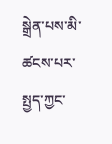སྒྲེན་པས་མི་ཚངས་པར་སྤྱད་ཀྱང་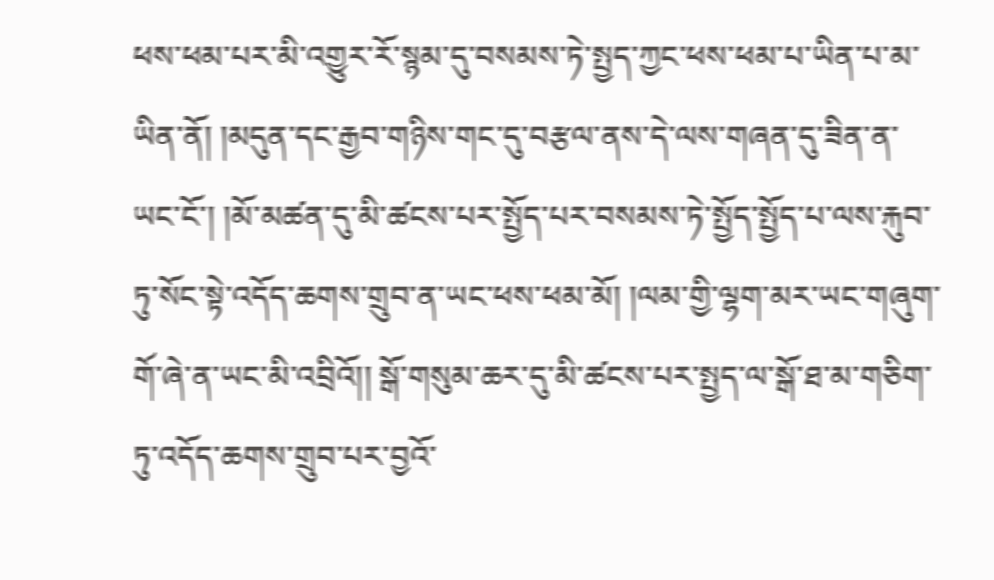ཕས་ཕམ་པར་མི་འགྱུར་རོ་སྙམ་དུ་བསམས་ཏེ་སྤྱད་ཀྱང་ཕས་ཕམ་པ་ཡིན་པ་མ་ཡིན་ནོ། །མདུན་དང་རྒྱབ་གཉིས་གང་དུ་བརྩལ་ནས་དེ་ལས་གཞན་དུ་ཟིན་ན་ཡང་ངོ་། །མོ་མཚན་དུ་མི་ཚངས་པར་སྤྱོད་པར་བསམས་ཏེ་སྤྱོད་སྤྱོད་པ་ལས་རྐུབ་ཏུ་སོང་སྟེ་འདོད་ཆགས་གྲུབ་ན་ཡང་ཕས་ཕམ་མོ། །ལམ་གྱི་ལྷག་མར་ཡང་གཞུག་གོ་ཞེ་ན་ཡང་མི་འབྲིའོ།། སྒོ་གསུམ་ཆར་དུ་མི་ཚངས་པར་སྤྱད་ལ་སྒོ་ཐ་མ་གཅིག་ཏུ་འདོད་ཆགས་གྲུབ་པར་བྱའོ་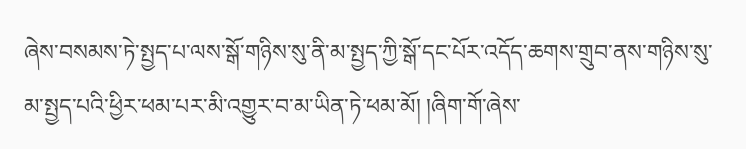ཞེས་བསམས་ཏེ་སྤྱད་པ་ལས་སྒོ་གཉིས་སུ་ནི་མ་སྤྱད་ཀྱི་སྒོ་དང་པོར་འདོད་ཆགས་གྲུབ་ནས་གཉིས་སུ་མ་སྤྱད་པའི་ཕྱིར་ཕམ་པར་མི་འགྱུར་བ་མ་ཡིན་ཏེ་ཕམ་མོ། །ཞིག་གོ་ཞེས་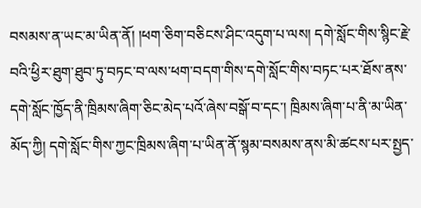བསམས་ན་ཡང་མ་ཡིན་ནོ། །ཕག་ཅིག་བཅིངས་ཤིང་འདུག་པ་ལས། དགེ་སློང་གིས་སྙིང་རྗེ་བའི་ཕྱིར་ཐུག་ཐུབ་ཏུ་བཏང་བ་ལས་ཕག་བདག་གིས་དགེ་སློང་གིས་བཏང་པར་ཐོས་ནས་དགེ་སློང་ཁྱོད་ནི་ཁྲིམས་ཞིག་ཅིང་མེད་པའོ་ཞེས་བསྒོ་བ་དང་། ཁྲིམས་ཞིག་པ་ནི་མ་ཡིན་མོད་ཀྱི། དགེ་སློང་གིས་ཀྱང་ཁྲིམས་ཞིག་པ་ཡིན་ནོ་སྙམ་བསམས་ནས་མི་ཚངས་པར་སྤྱད་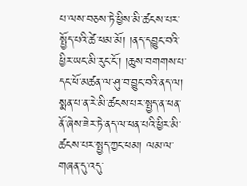པ་ལས་བཅས་ཏེ་ཕྱིས་མི་ཚངས་པར་སྤྱོད་པའི་ཚེ་ཕམ་མོ། །ནད་དབྱུང་བའི་ཕྱིར་ཡང་མི་རུང་ངོ་། །ཆུས་བགགས་པ་དང་ཕོ་མཚན་ལ་ཤུ་བ་བྱུང་བའི་ནད་ལ། སྨན་པ་ན་རེ་མི་ཚངས་པར་སྤྱད་ན་ཕན་ནོ་ཞེས་ཟེར་ཏེ་ནད་ལ་ཕན་པའི་ཕྱིར་མི་ཚངས་པར་སྤྱད་ཀྱང་ཕམ། ལམ་ལ་གཞན་དུ་འདུ་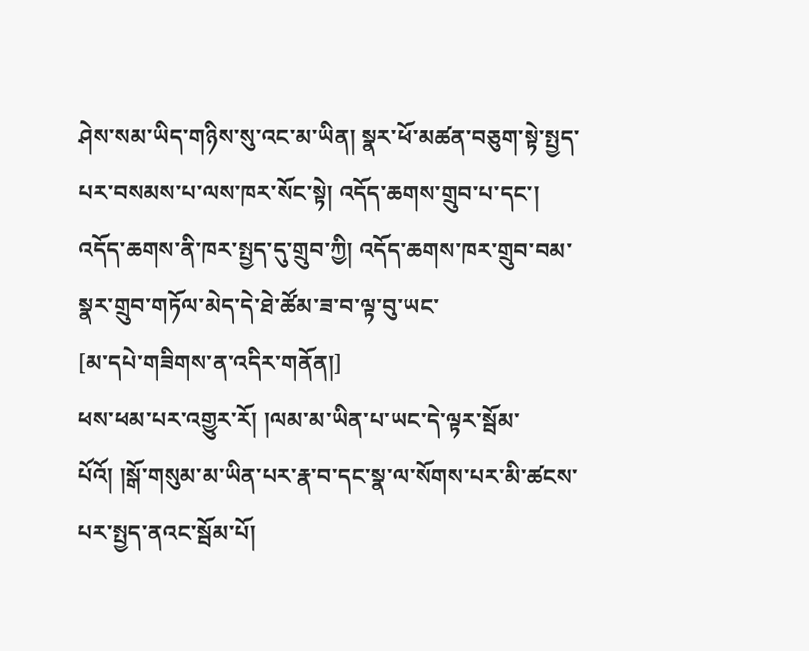ཤེས་སམ་ཡིད་གཉིས་སུ་འང་མ་ཡིན། སྣར་ཕོ་མཚན་བཅུག་སྟེ་སྤྱད་པར་བསམས་པ་ལས་ཁར་སོང་སྟེ། འདོད་ཆགས་གྲུབ་པ་དང་། འདོད་ཆགས་ནི་ཁར་སྤྱད་དུ་གྲུབ་ཀྱི། འདོད་ཆགས་ཁར་གྲུབ་བམ་སྣར་གྲུབ་གཏོལ་མེད་དེ་ཐེ་ཚོམ་ཟ་བ་ལྟ་བུ་ཡང་
[མ་དཔེ་གཟིགས་ན་འདིར་གནོན།]
ཕས་ཕམ་པར་འགྱུར་རོ། །ལམ་མ་ཡིན་པ་ཡང་དེ་ལྟར་སྦོམ་པོའོ། །སྒོ་གསུམ་མ་ཡིན་པར་རྣ་བ་དང་སྣ་ལ་སོགས་པར་མི་ཚངས་པར་སྤྱད་ནའང་སྦོམ་པོ།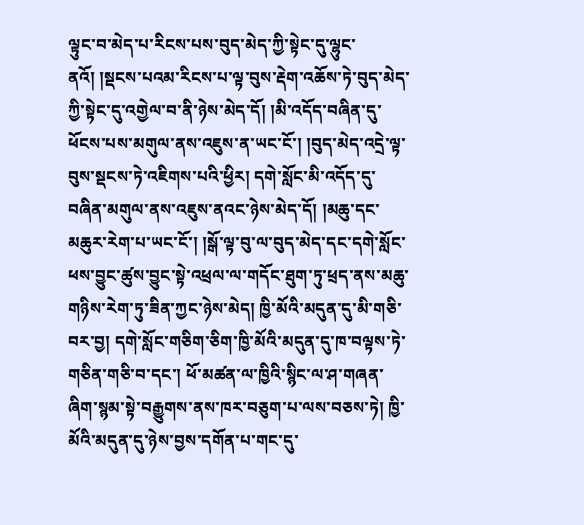ལྟུང་བ་མེད་པ་རིངས་པས་བུད་མེད་ཀྱི་སྟེང་དུ་ལྷུང་ནའོ། །སྡངས་པའམ་རིངས་པ་ལྟ་བུས་རྡེག་འཆོས་ཏེ་བུད་མེད་ཀྱི་སྟེང་དུ་འགྱེལ་བ་ནི་ཉེས་མེད་དོ། །མི་འདོད་བཞིན་དུ་ཕོངས་པས་མགུལ་ནས་འཇུས་ན་ཡང་ངོ་། །བུད་མེད་འདྲེ་ལྟ་བུས་སྡངས་ཏེ་འཇིགས་པའི་ཕྱིར། དགེ་སློང་མི་འདོད་དུ་བཞིན་མགུལ་ནས་འཇུས་ནའང་ཉེས་མེད་དོ། །མཆུ་དང་མཆུར་རེག་པ་ཡང་ངོ་། །སྒོ་ལྟ་བུ་ལ་བུད་མེད་དང་དགེ་སློང་ཕས་བྱུང་ཚུས་བྱུང་སྟེ་འཕྲལ་ལ་གདོང་ཐུག་ཏུ་ཕྲད་ནས་མཆུ་གཉིས་རེག་ཏུ་ཟིན་ཀྱང་ཉེས་མེད། ཁྱི་མོའི་མདུན་དུ་མི་གཅི་བར་བྱ། དགེ་སློང་གཅིག་ཅིག་ཁྱི་མོའི་མདུན་དུ་ཁ་བལྟས་ཏེ་གཅིན་གཅི་བ་དང་། ཕོ་མཚན་ལ་ཁྱིའི་སྙིང་ལ་ཤ་གཞན་ཞིག་སྙམ་སྟེ་བརྒྱུགས་ནས་ཁར་བཅུག་པ་ལས་བཅས་ཏེ། ཁྱི་མོའི་མདུན་དུ་ཉེས་བྱས་དགོན་པ་གང་དུ་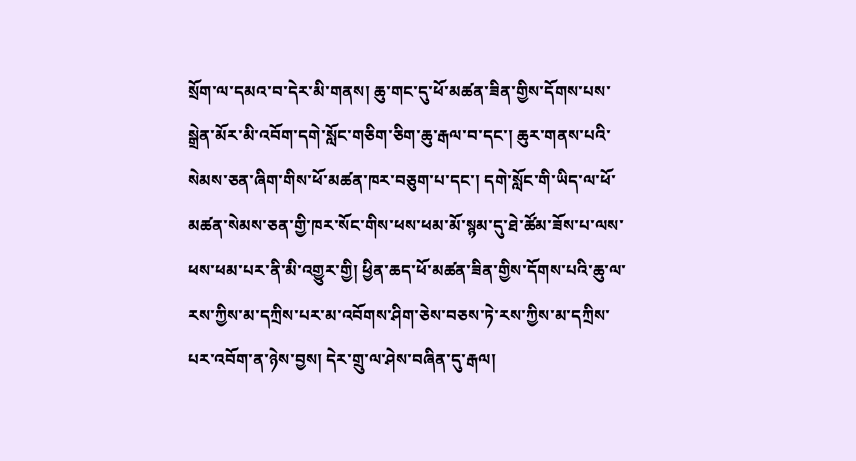སྲོག་ལ་དམའ་བ་དེར་མི་གནས། ཆུ་གང་དུ་ཕོ་མཚན་ཟིན་གྱིས་དོགས་པས་སྒྲེན་མོར་མི་འབོག་དགེ་སློང་གཅིག་ཅིག་ཆུ་རྒལ་བ་དང་། ཆུར་གནས་པའི་སེམས་ཅན་ཞིག་གིས་ཕོ་མཚན་ཁར་བཅུག་པ་དང་། དགེ་སློང་གི་ཡིད་ལ་ཕོ་མཚན་སེམས་ཅན་གྱི་ཁར་སོང་གིས་ཕས་ཕམ་མོ་སྙམ་དུ་ཐེ་ཚོམ་ཟོས་པ་ལས་ཕས་ཕམ་པར་ནི་མི་འགྱུར་གྱི། ཕྱིན་ཆད་ཕོ་མཚན་ཟིན་གྱིས་དོགས་པའི་ཆུ་ལ་རས་ཀྱིས་མ་དཀྲིས་པར་མ་འབོགས་ཤིག་ཅེས་བཅས་ཏེ་རས་ཀྱིས་མ་དཀྲིས་པར་འབོག་ན་ཉེས་བྱས། དེར་གྲུ་ལ་ཤེས་བཞིན་དུ་རྒལ།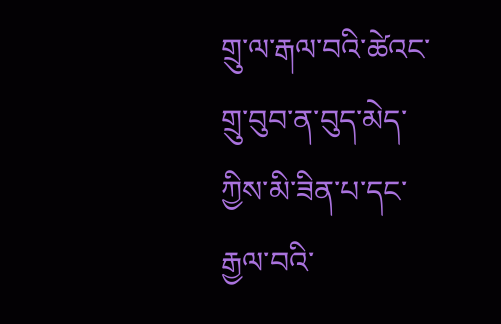གྲུ་ལ་རྒལ་བའི་ཚེའང་གྲུ་བུབ་ན་བུད་མེད་ཀྱིས་མི་ཟིན་པ་དང་རྒྱལ་བའི་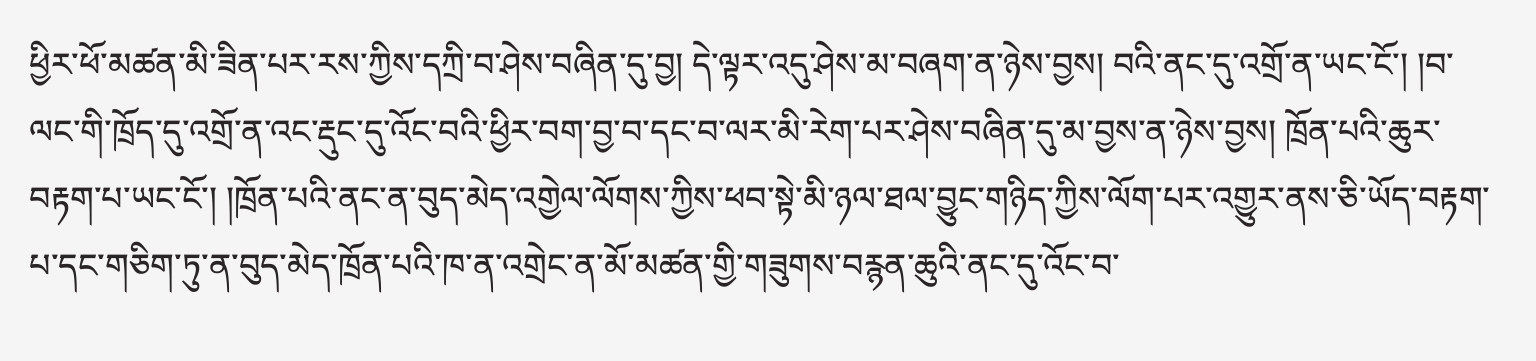ཕྱིར་ཕོ་མཚན་མི་ཟིན་པར་རས་ཀྱིས་དཀྲི་བ་ཤེས་བཞིན་དུ་བྱ། དེ་ལྟར་འདུ་ཤེས་མ་བཞག་ན་ཉེས་བྱས། བའི་ནང་དུ་འགྲོ་ན་ཡང་ངོ་། །བ་ལང་གི་ཁྲོད་དུ་འགྲོ་ན་འང་རྡུང་དུ་འོང་བའི་ཕྱིར་བག་བྱ་བ་དང་བ་ལར་མི་རེག་པར་ཤེས་བཞིན་དུ་མ་བྱས་ན་ཉེས་བྱས། ཁྲོན་པའི་ཆུར་བརྟག་པ་ཡང་ངོ་། །ཁྲོན་པའི་ནང་ན་བུད་མེད་འགྱེལ་ལོགས་ཀྱིས་ཕབ་སྟེ་མི་ཉལ་ཐལ་བྱུང་གཉིད་ཀྱིས་ལོག་པར་འགྱུར་ནས་ཅི་ཡོད་བརྟག་པ་དང་གཅིག་ཏུ་ན་བུད་མེད་ཁྲོན་པའི་ཁ་ན་འགྲེང་ན་མོ་མཚན་གྱི་གཟུགས་བརྙན་ཆུའི་ནང་དུ་འོང་བ་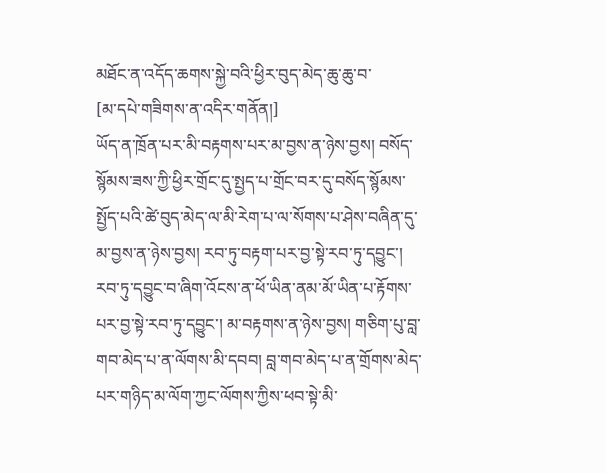མཐོང་ན་འདོད་ཆགས་སྐྱེ་བའི་ཕྱིར་བུད་མེད་ཆུ་ཆུ་བ་
[མ་དཔེ་གཟིགས་ན་འདིར་གནོན།]
ཡོད་ན་ཁྲོན་པར་མི་བརྟགས་པར་མ་བྱས་ན་ཉེས་བྱས། བསོད་སྙོམས་ཟས་ཀྱི་ཕྱིར་གྲོང་དུ་སྤྱད་པ་གྲོང་བར་དུ་བསོད་སྙོམས་སྤྱོད་པའི་ཚེ་བུད་མེད་ལ་མི་རེག་པ་ལ་སོགས་པ་ཤེས་བཞིན་དུ་མ་བྱས་ན་ཉེས་བྱས། རབ་ཏུ་བརྟག་པར་བྱ་སྟེ་རབ་ཏུ་དབྱུང་། རབ་ཏུ་དབྱུང་བ་ཞིག་འོངས་ན་ཕོ་ཡིན་ནམ་མོ་ཡིན་པ་རྟོགས་པར་བྱ་སྟེ་རབ་ཏུ་དབྱུང་། མ་བརྟགས་ན་ཉེས་བྱས། གཅིག་པུ་བླ་གབ་མེད་པ་ན་ལོགས་མི་དབབ། བླ་གབ་མེད་པ་ན་གྲོགས་མེད་པར་གཉིད་མ་ལོག་ཀྱང་ལོགས་ཀྱིས་ཕབ་སྟེ་མི་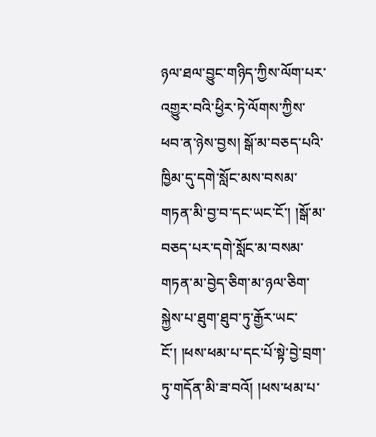ཉལ་ཐལ་བྱུང་གཉིད་ཀྱིས་ལོག་པར་འགྱུར་བའི་ཕྱིར་ཏེ་ལོགས་ཀྱིས་ཕབ་ན་ཉེས་བྱས། སྒོ་མ་བཅད་པའི་ཁྱིམ་དུ་དགེ་སློང་མས་བསམ་གཏན་མི་བྱ་བ་དང་ཡང་ངོ་། །སྒོ་མ་བཅད་པར་དགེ་སློང་མ་བསམ་གཏན་མ་བྱེད་ཅིག་མ་ཉལ་ཅིག་སྐྱེས་པ་ཐུག་ཐུབ་ཏུ་རྒྱོར་ཡང་ངོ་། །ཕས་ཕམ་པ་དང་པོ་སྟེ་བྱེ་བྲག་ཏུ་གདོན་མི་ཟ་བའོ། །ཕས་ཕམ་པ་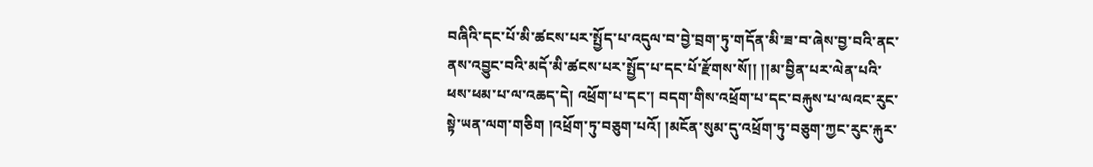བཞིའི་དང་པོ་མི་ཚངས་པར་སྤྱོད་པ་འདུལ་བ་བྱེ་བྲག་ཏུ་གདོན་མི་ཟ་བ་ཞེས་བྱ་བའི་ནང་ནས་འབྱུང་བའི་མདོ་མི་ཚངས་པར་སྤྱོད་པ་དང་པོ་རྫོགས་སོ།། །།མ་བྱིན་པར་ལེན་པའི་ཕས་ཕམ་པ་ལ་འཆད་དེ། འཕྲོག་པ་དང་། བདག་གིས་འཕྲོག་པ་དང་བརྐུས་པ་ལའང་རུང་སྟེ་ཡན་ལག་གཅིག །འཕྲོག་ཏུ་བཅུག་པའོ། །མངོན་སུམ་དུ་འཕྲོག་ཏུ་བཅུག་ཀྱང་རུང་རྐུར་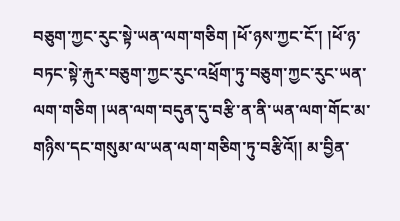བཅུག་ཀྱང་རུང་སྟེ་ཡན་ལག་གཅིག །ཕོ་ཉས་ཀྱང་ངོ་། །ཕོ་ཉ་བཏང་སྟེ་རྐུར་བཅུག་ཀྱང་རུང་འཕྲོག་ཏུ་བཅུག་ཀྱང་རུང་ཡན་ལག་གཅིག །ཡན་ལག་བདུན་དུ་བརྩི་ན་ནི་ཡན་ལག་གོང་མ་གཉིས་དང་གསུམ་ལ་ཡན་ལག་གཅིག་ཏུ་བརྩིའོ།། མ་བྱིན་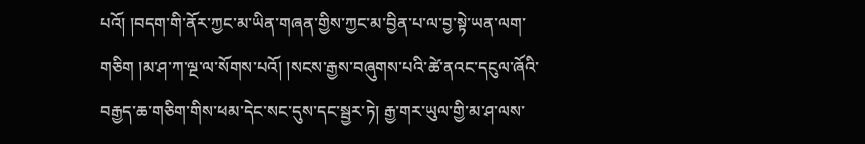པའོ། །བདག་གི་ནོར་ཀྱང་མ་ཡིན་གཞན་གྱིས་ཀྱང་མ་བྱིན་པ་ལ་བྱ་སྟེ་ཡན་ལག་གཅིག །མ་ཤ་ཀ་ལྔ་ལ་སོགས་པའོ། །སངས་རྒྱས་བཞུགས་པའི་ཚེ་ནའང་དངུལ་ཞོའི་བརྒྱད་ཆ་གཅིག་གིས་ཕམ་དེང་སང་དུས་དང་སྦྱར་ཏེ། རྒྱ་གར་ཡུལ་གྱི་མ་ཤ་ལས་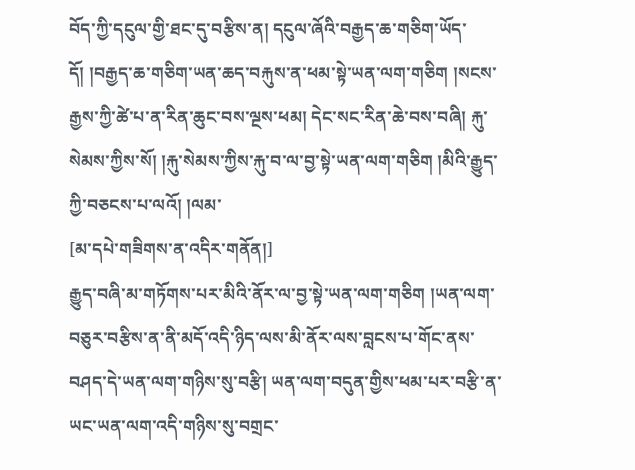བོད་ཀྱི་དངུལ་གྱི་ཐང་དུ་བརྩིས་ན། དངུལ་ཞོའི་བརྒྱད་ཆ་གཅིག་ཡོད་དོ། །བརྒྱད་ཆ་གཅིག་ཡན་ཆད་བརྐུས་ན་ཕམ་སྟེ་ཡན་ལག་གཅིག །སངས་རྒྱས་ཀྱི་ཚེ་པ་ན་རིན་ཆུང་བས་ལྔས་ཕམ། དེང་སང་རིན་ཆེ་བས་བཞི། རྐུ་སེམས་ཀྱིས་སོ། །རྐུ་སེམས་ཀྱིས་རྐུ་བ་ལ་བྱ་སྟེ་ཡན་ལག་གཅིག །མིའི་རྒྱུད་ཀྱི་བཅངས་པ་ལའོ། །ལམ་
[མ་དཔེ་གཟིགས་ན་འདིར་གནོན།]
རྒྱུད་བཞི་མ་གཏོགས་པར་མིའི་ནོར་ལ་བྱ་སྟེ་ཡན་ལག་གཅིག །ཡན་ལག་བཅུར་བརྩིས་ན་ནི་མདོ་འདི་ཉིད་ལས་མི་ནོར་ལས་བླངས་པ་གོང་ནས་བཤད་དེ་ཡན་ལག་གཉིས་སུ་བརྩི། ཡན་ལག་བདུན་གྱིས་ཕམ་པར་བརྩི་ན་ཡང་ཡན་ལག་འདི་གཉིས་སུ་བགྲང་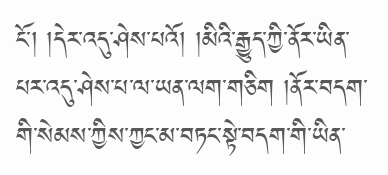ངོ་། །དེར་འདུ་ཤེས་པའོ། །མིའི་རྒྱུད་ཀྱི་ནོར་ཡིན་པར་འདུ་ཤེས་པ་ལ་ཡན་ལག་གཅིག །ནོར་བདག་གི་སེམས་ཀྱིས་ཀྱང་མ་བཏང་སྟེ་བདག་གི་ཡིན་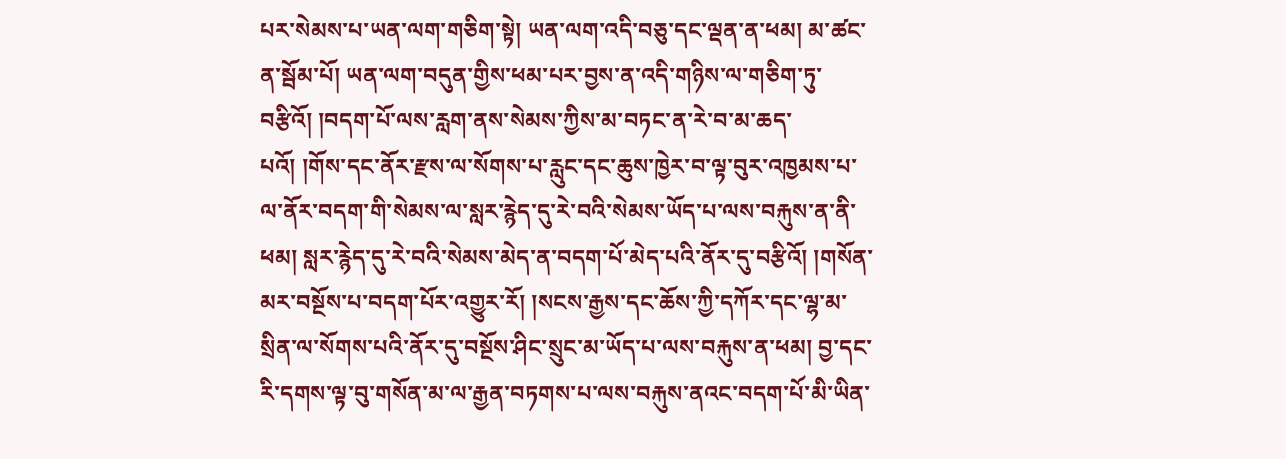པར་སེམས་པ་ཡན་ལག་གཅིག་སྟེ། ཡན་ལག་འདི་བཅུ་དང་ལྡན་ན་ཕམ། མ་ཚང་ན་སྦོམ་པོ། ཡན་ལག་བདུན་གྱིས་ཕམ་པར་བྱས་ན་འདི་གཉིས་ལ་གཅིག་ཏུ་བརྩིའོ། །བདག་པོ་ལས་རླག་ནས་སེམས་ཀྱིས་མ་བཏང་ན་རེ་བ་མ་ཆད་པའོ། །གོས་དང་ནོར་རྫས་ལ་སོགས་པ་རླུང་དང་ཆུས་ཁྱེར་བ་ལྟ་བུར་འཁྱམས་པ་ལ་ནོར་བདག་གི་སེམས་ལ་སླར་རྙེད་དུ་རེ་བའི་སེམས་ཡོད་པ་ལས་བརྐུས་ན་ནི་ཕམ། སླར་རྙེད་དུ་རེ་བའི་སེམས་མེད་ན་བདག་པོ་མེད་པའི་ནོར་དུ་བརྩིའོ། །གསོན་མར་བསྔོས་པ་བདག་པོར་འགྱུར་རོ། །སངས་རྒྱས་དང་ཆོས་ཀྱི་དཀོར་དང་ལྷ་མ་སྲིན་ལ་སོགས་པའི་ནོར་དུ་བསྔོས་ཤིང་སྲུང་མ་ཡོད་པ་ལས་བརྐུས་ན་ཕམ། བྱ་དང་རི་དགས་ལྟ་བུ་གསོན་མ་ལ་རྒྱན་བཏགས་པ་ལས་བརྐུས་ནའང་བདག་པོ་མི་ཡིན་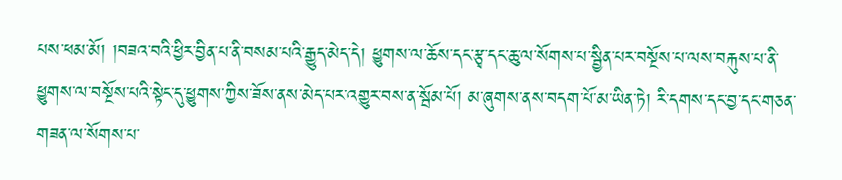པས་ཕམ་མོ། །བཟའ་བའི་ཕྱིར་བྱིན་པ་ནི་བསམ་པའི་རྒྱུད་མེད་དེ། ཕྱུགས་ལ་ཆོས་དང་རྩྭ་དང་ཆུ་ལ་སོགས་པ་སྦྱིན་པར་བསྔོས་པ་ལས་བརྐུས་པ་ནི་ཕྱུགས་ལ་བསྔོས་པའི་སྟེང་དུ་ཕྱུགས་ཀྱིས་ཟོས་ནས་མེད་པར་འགྱུར་བས་ན་སྦོམ་པོ། མ་ཞུགས་ནས་བདག་པོ་མ་ཡིན་ཏེ། རི་དགས་དང་བྱ་དང་གཅན་གཟན་ལ་སོགས་པ་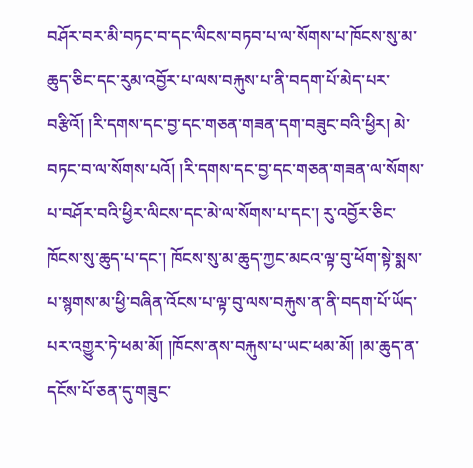བཤོར་བར་མི་བཏང་བ་དང་ལིངས་བཏབ་པ་ལ་སོགས་པ་ཁོངས་སུ་མ་ཆུད་ཅིང་དང་རུམ་འབྱོར་པ་ལས་བརྐུས་པ་ནི་བདག་པོ་མེད་པར་བརྩིའོ། །རི་དགས་དང་བྱ་དང་གཅན་གཟན་དག་བཟུང་བའི་ཕྱིར། མེ་བཏང་བ་ལ་སོགས་པའོ། །རི་དགས་དང་བྱ་དང་གཅན་གཟན་ལ་སོགས་པ་བཤོར་བའི་ཕྱིར་ལིངས་དང་མེ་ལ་སོགས་པ་དང་། རུ་འབྱོར་ཅིང་ཁོངས་སུ་ཆུད་པ་དང་། ཁོངས་སུ་མ་ཆུད་ཀྱང་མངའ་ལྟ་བུ་ཕོག་སྟེ་སྨས་པ་སྙགས་མ་ཕྱི་བཞིན་འོངས་པ་ལྟ་བུ་ལས་བརྐུས་ན་ནི་བདག་པོ་ཡོད་པར་འགྱུར་ཏེ་ཕམ་མོ། །ཁོངས་ནས་བརྐུས་པ་ཡང་ཕམ་མོ། །མ་ཆུད་ན་དངོས་པོ་ཅན་དུ་གཟུང་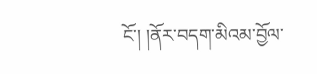ངོ་། །ནོར་བདག་མིའམ་བྱོལ་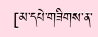[མ་དཔེ་གཟིགས་ན་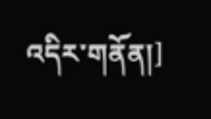འདིར་གནོན།]